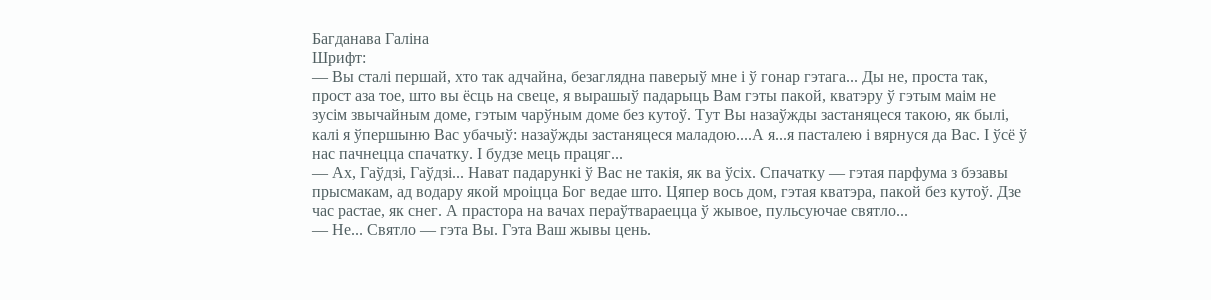Багданава Галіна
Шрифт:
— Вы сталі першай, хто так адчайна, безаглядна паверыў мне і ў гонар гэтага... Ды не, проста так, прост аза тое, што вы ёсць на свеце, я вырашыў падарыць Вам гэты пакой, кватэру ў гэтым маім не зусім звычайным доме, гэтым чарўным доме без кутоў. Тут Вы назаўжды застаняцеся такою, як былі, калі я ўпершыню Вас убачыў: назаўжды застаняцеся маладою....А я...я пасталею і вярнуся да Вас. І ўсё ў нас пачнецца спачатку. І будзе мець працяг...
— Ах, Гаўдзі, Гаўдзі... Нават падарункі ў Вас не такія, як ва ўсіх. Спачатку — гэтая парфума з бэзавы прысмакам, ад водару якой мроіцца Бог ведае што. Цяпер вось дом, гэтая кватэра, пакой без кутоў. Дзе час растае, як снег. А прастора на вачах пераўтвараецца ў жывое, пульсуючае святло...
— Не... Святло — гэта Вы. Гэта Ваш жывы цень.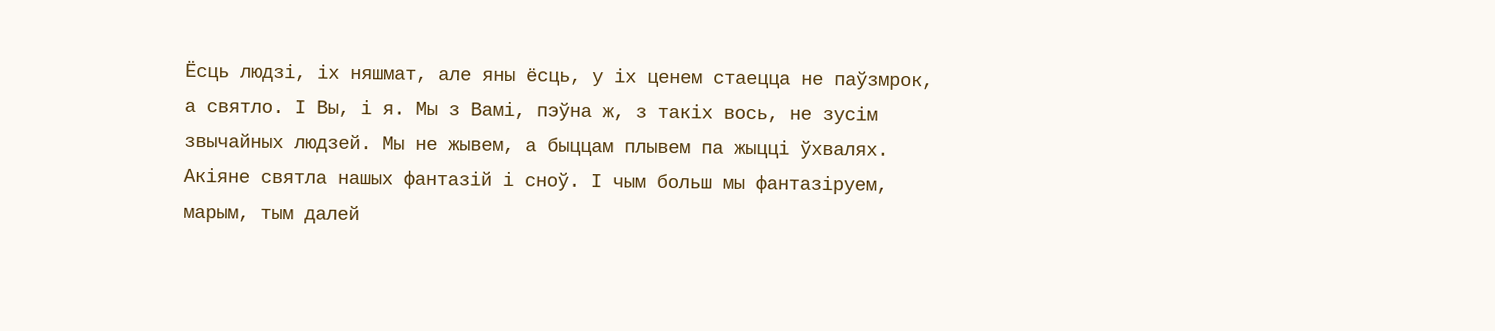Ёсць людзі, іх няшмат, але яны ёсць, у іх ценем стаецца не паўзмрок, а святло. І Вы, і я. Мы з Вамі, пэўна ж, з такіх вось, не зусім звычайных людзей. Мы не жывем, а быццам плывем па жыцці ўхвалях. Акіяне святла нашых фантазій і сноў. І чым больш мы фантазіруем, марым, тым далей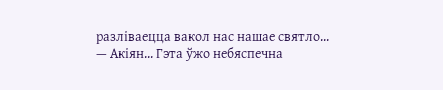разліваецца вакол нас нашае святло...
— Акіян... Гэта ўжо небяспечна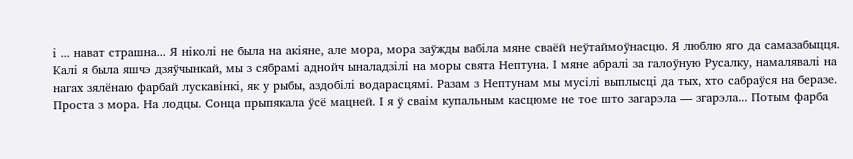і ... нават страшна... Я ніколі не была на акіяне, але мора, мора заўжды вабіла мяне сваёй неўтаймоўнасцю. Я люблю яго да самазабыцця. Калі я была яшчэ дзяўчынкай, мы з сябрамі аднойч ыналадзілі на моры свята Нептуна. І мяне абралі за галоўную Русалку, намалявалі на нагах зялёнаю фарбай лускавінкі, як у рыбы, аздобілі водарасцямі. Разам з Нептунам мы мусілі выплысці да тых, хто сабраўся на беразе. Проста з мора. На лодцы. Сонца прыпякала ўсё мацней. І я ў сваім купальным касцюме не тое што загарэла — згарэла... Потым фарба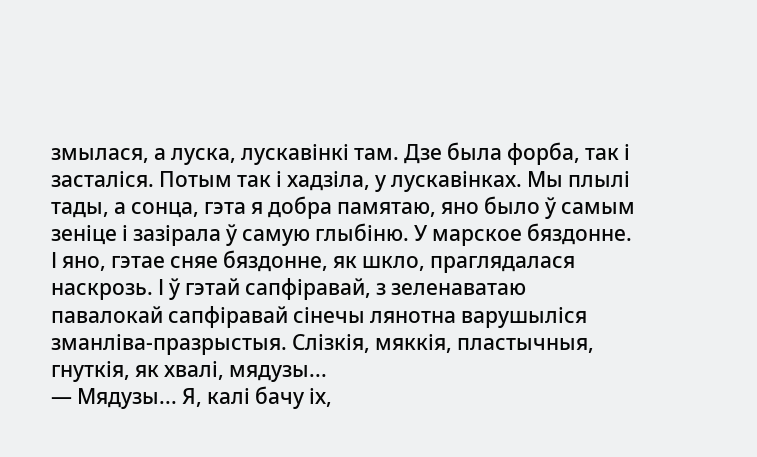змылася, а луска, лускавінкі там. Дзе была форба, так і засталіся. Потым так і хадзіла, у лускавінках. Мы плылі тады, а сонца, гэта я добра памятаю, яно было ў самым зеніце і зазірала ў самую глыбіню. У марское бяздонне. І яно, гэтае сняе бяздонне, як шкло, праглядалася наскрозь. І ў гэтай сапфіравай, з зеленаватаю павалокай сапфіравай сінечы лянотна варушыліся зманліва-празрыстыя. Слізкія, мяккія, пластычныя, гнуткія, як хвалі, мядузы...
— Мядузы... Я, калі бачу іх,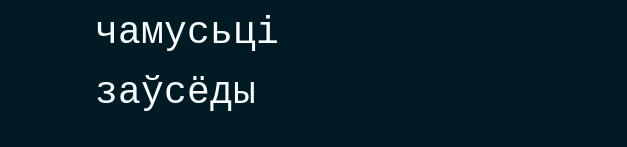чамусьці заўсёды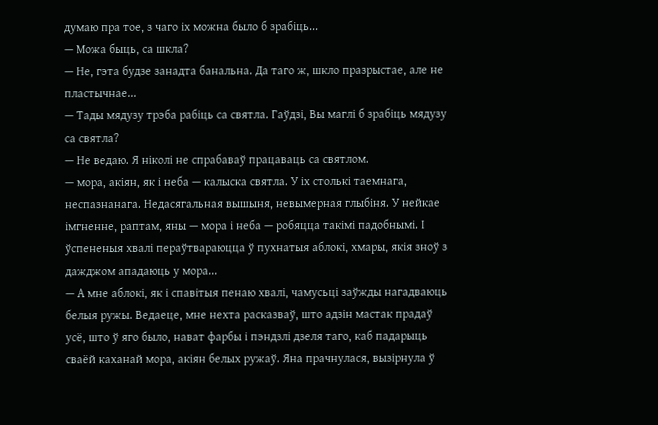думаю пра тое, з чаго іх можна было б зрабіць...
— Можа быць, са шкла?
— Не, гэта будзе занадта банальна. Да таго ж, шкло празрыстае, але не пластычнае...
— Тады мядузу трэба рабіць са святла. Гаўдзі, Вы маглі б зрабіць мядузу са святла?
— Не ведаю. Я ніколі не спрабаваў працаваць са святлом.
— мора, акіян, як і неба — калыска святла. У іх столькі таемнага, неспазнанага. Недасягальная вышыня, невымерная глыбіня. У нейкае імгненне, раптам, яны — мора і неба — робяцца такімі падобнымі. І ўспененыя хвалі пераўтвараюцца ў пухнатыя аблокі, хмары, якія зноў з дажджом ападаюць у мора...
— А мне аблокі, як і спавітыя пенаю хвалі, чамусьці заўжды нагадваюць белыя ружы. Ведаеце, мне нехта расказваў, што адзін мастак прадаў усё, што ў яго было, нават фарбы і пэндзлі дзеля таго, каб падарыць сваёй каханай мора, акіян белых ружаў. Яна прачнулася, вызірнула ў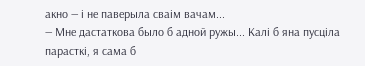акно — і не паверыла сваім вачам...
— Мне дастаткова было б адной ружы... Калі б яна пусціла парасткі, я сама б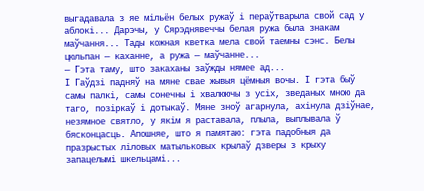выгадавала з яе мільён белых ружаў і пераўтварыла свой сад у аблокі... Дарэчы, у Сярэднявеччы белая ружа была знакам маўчання... Тады кожная кветка мела свой таемны сэнс. Белы цюльпан — каханне, а ружа — маўчанне...
— Гэта таму, што закаханы заўжды нямее ад...
І Гаўдзі падняў на мяне свае жывыя цёмныя вочы. І гэта быў самы палкі, самы сонечны і хвалюючы з усіх, зведаных мною да таго, позіркаў і дотыкаў. Мяне зноў агарнула, ахінула дзіўнае, незямное святло, у якім я раставала, плыла, выплывала ў бясконцасць. Апошняе, што я памятаю: гэта падобныя да празрыстых ліловых матыльковых крылаў дзверы з крыху запацелымі шкельцамі...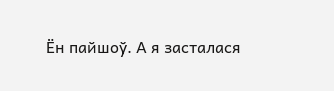Ён пайшоў. А я засталася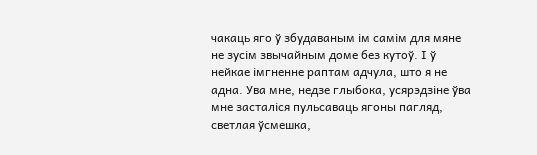чакаць яго ў збудаваным ім самім для мяне не зусім звычайным доме без кутоў. І ў нейкае імгненне раптам адчула, што я не адна. Ува мне, недзе глыбока, усярэдзіне ўва мне засталіся пульсаваць ягоны пагляд, светлая ўсмешка,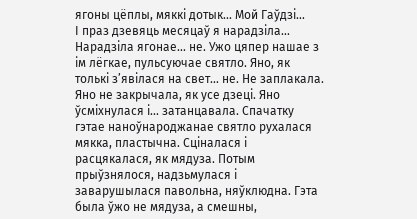ягоны цёплы, мяккі дотык... Мой Гаўдзі...
І праз дзевяць месяцаў я нарадзіла... Нарадзіла ягонае... не. Ужо цяпер нашае з ім лёгкае, пульсуючае святло. Яно, як толькі з’явілася на свет... не. Не заплакала. Яно не закрычала, як усе дзеці. Яно ўсміхнулася і... затанцавала. Спачатку гэтае наноўнароджанае святло рухалася мякка, пластычна. Сціналася і расцякалася, як мядуза. Потым прыўзнялося, надзьмулася і заварушылася павольна, няўклюдна. Гэта была ўжо не мядуза, а смешны,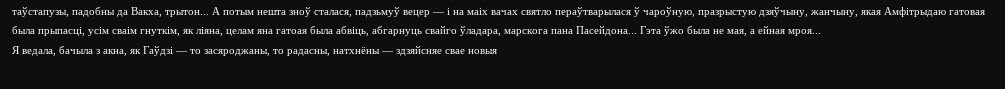таўстапузы, падобны да Вакха, трытон... А потым нешта зноў сталася, падзьмуў вецер — і на маіх вачах святло пераўтварылася ў чароўную, празрыстую дзяўчыну, жанчыну, якая Амфітрыдаю гатовая была прыпасці, усім сваім гнуткім, як ліяна, целам яна гатоая была абвіць, абгарнуць свайго ўладара, марскога пана Пасейдона... Гэта ўжо была не мая, а ейная мроя...
Я ведала, бачыла з акна, як Гаўдзі — то засяроджаны, то радасны, натхнёны — здзяйсняе свае новыя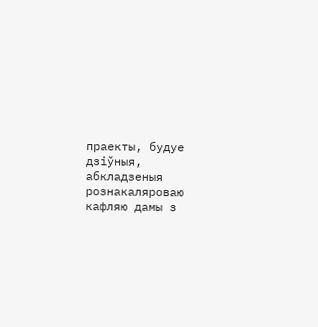праекты, будуе дзіўныя, абкладзеныя рознакаляроваю кафляю дамы з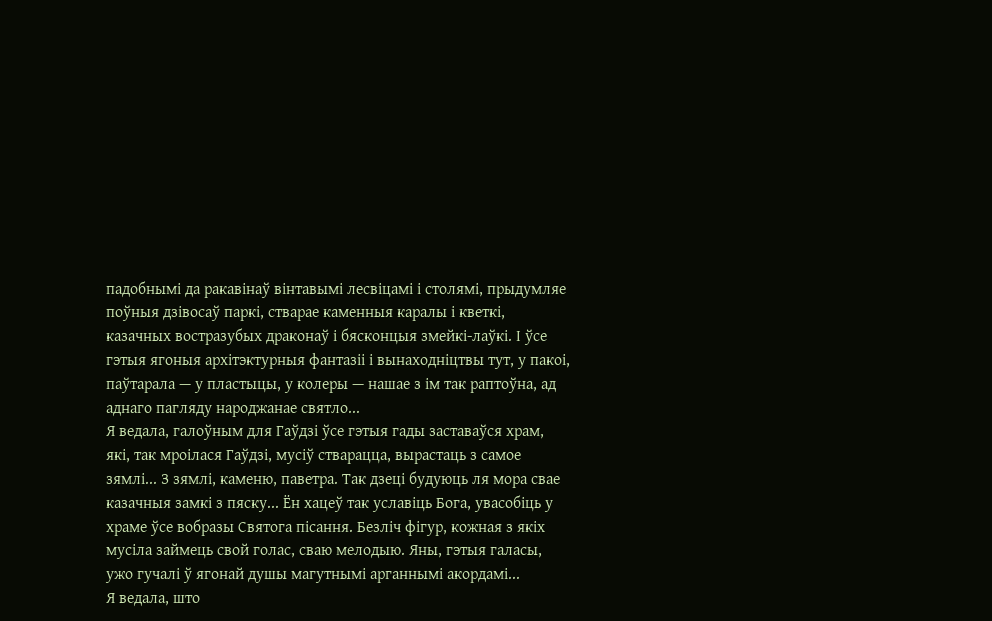падобнымі да ракавінаў вінтавымі лесвіцамі і столямі, прыдумляе поўныя дзівосаў паркі, стварае каменныя каралы і кветкі, казачных востразубых драконаў і бясконцыя змейкі-лаўкі. І ўсе гэтыя ягоныя архітэктурныя фантазіі і вынаходніцтвы тут, у пакоі, паўтарала — у пластыцы, у колеры — нашае з ім так раптоўна, ад аднаго пагляду народжанае святло...
Я ведала, галоўным для Гаўдзі ўсе гэтыя гады заставаўся храм, які, так мроілася Гаўдзі, мусіў стварацца, вырастаць з самое зямлі... З зямлі, каменю, паветра. Так дзеці будуюць ля мора свае казачныя замкі з пяску... Ён хацеў так уславіць Бога, увасобіць у храме ўсе вобразы Святога пісання. Безліч фігур, кожная з якіх мусіла займець свой голас, сваю мелодыю. Яны, гэтыя галасы, ужо гучалі ў ягонай душы магутнымі арганнымі акордамі...
Я ведала, што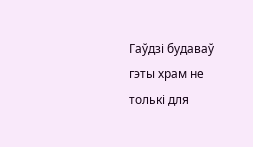Гаўдзі будаваў гэты храм не толькі для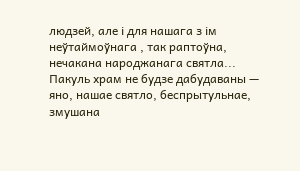людзей, але і для нашага з ім неўтаймоўнага , так раптоўна, нечакана народжанага святла... Пакуль храм не будзе дабудаваны — яно, нашае святло, беспрытульнае, змушана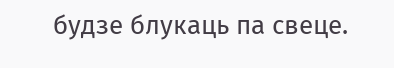будзе блукаць па свеце.